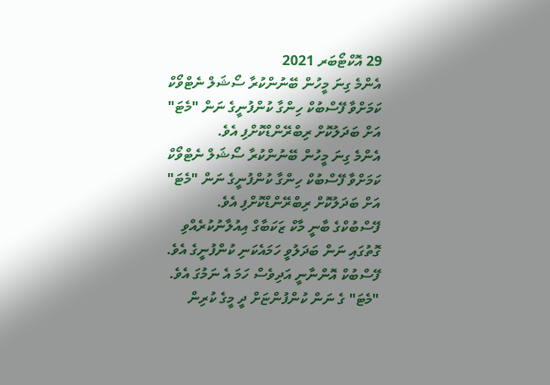29 އޮކްޓޯބަރ 2021
އެންމެ ގިނަ މީހުން ބޭނުންކުރާ ސޯޝަލް ނެޓްވޯކް ކަމަށްވާ ފޭސްބުކް ހިންގާ ކުންފުނީގެ ނަން "މެޓަ" އަށް ބަދަލުކޮށް ރިބްރޭންޑްކޮށްފި އެވެ.
އެންމެ ގިނަ މީހުން ބޭނުންކުރާ ސޯޝަލް ނެޓްވޯކް ކަމަށްވާ ފޭސްބުކް ހިންގާ ކުންފުނީގެ ނަން "މެޓަ" އަށް ބަދަލުކޮށް ރިބްރޭންޑްކޮށްފި އެވެ.
ފޭސްބުކްގެ ބާނީ މާކް ޒަކަބާގް އިއުލާނުކުރެއްވި ގޮތުގައި ނަން ބަދަލުވީ ހަމައެކަނި ކުންފުނީގެ އެވެ. ފޭސްބުކް އޮންނާނީ އަދިވެސް ހަމަ އެ ނަމުގަ އެވެ. "މެޓަ" ގެ ނަން ކުންފުންޏަށް ދީ މީގެ ކުރިން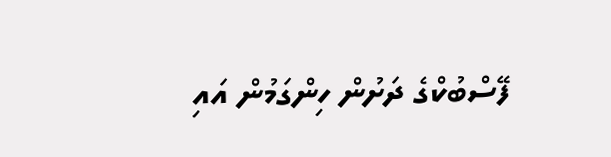ފޭސްބުކްގެ ދަށުން ހިންގަމުން އައި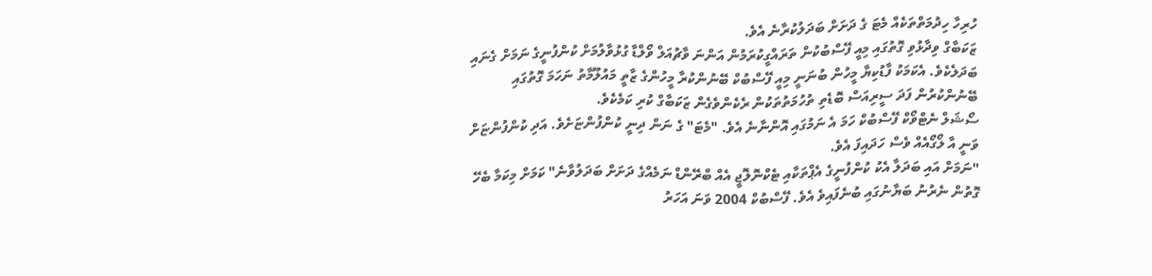ހުރިހާ ހިދުމަތްތަކެއް މެޓަ ގެ ދަށަށް ބަދަލުކުރާނެ އެވެ.
ޒަކަބާގް ވިދާޅުވި ގޮތުގައި މިއީ ފޭސްބުކުން ތަރައްގީކުރަމުން އަންނަ ވާޗުއަލް ވޯލްޑާ ގުޅުވާލުމަށް ކުންފުނީގެ ނަމަށް ގެނައި ބަދަލެކެވެ. އެކަމަކު ފާޑުކިޔާ މީހުން ބުނަނީ މިއީ ފޭސްބުކް ބޭނުންކުރާ މީހުންގެ ޒާތީ މައުލޫމާތު ނަހަމަ ގޮތުގައި ބޭނުންކުރުން ފަދަ ސީރިއަސް ބޮޑެތި ތުހުމަތުތަކުން ރެކެންވެގެން ޒަކަބާގް ކުރި ކަމެކެވެ.
ސޯޝަލް ނެޓްވޯކް ފޭސްބުކް ހަމަ އެ ނަމުގައި އޮންނާނެ އެވެ. "މެޓަ" ގެ ނަން ދިނީ ކުންފުންޏަށެވެ. އަދި ކުންފުންޏަށް ވަނީ އާ ލޯގޯއެއް ވެސް ހަދައިފަ އެވެ.
"ނަމަށް އައި ބަދަލާ އެކު ކުންފުނީގެ އެޕްތަކާއި ޓެކްނޮލޮޖީ އެއް ބްރޭންޑް ނަމެއްގެ ދަށަށް ބަދަލުވާނެ" ކަމަށް މިކަމާ ބެހޭ ގޮތުން ނެރުނު ބަޔާނުގައި ބުނެފައިވެ އެވެ. ފޭސްބުކް 2004 ވަނަ އަހަރު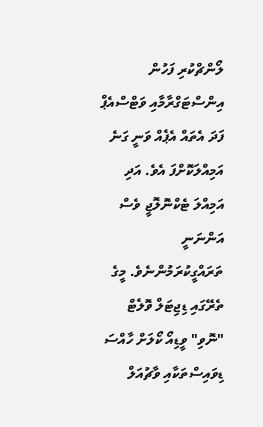ލޯންޗްކުރި ފަހުން އިންސްޓަގްރާމާއި ވަޓްސްއެޕް ފަދަ އެތައް އެޕެއް ވަނީ ގަނެ އަމިއްލަކޮށްފަ އެވެ. އަދި އަމިއްލަ ޓެކްނޮލޮޖީ ވެސް އަންނަނީ ތަރައްގީކުރަމުންނެވެ. މީގެ ތެރޭގައި ޑިޖިޓަލް ވޮލެޓް "ނޮވި" ވީޑިއޯ ކޯލަށް ހާއްސަ ޑިވައިސްތަކާއި ވާޗުއަލް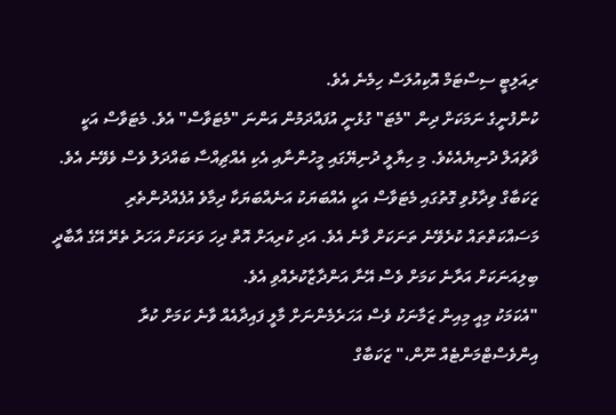ރިއަލިޓީ ސިސްޓަމް އޮކިއުލަސް ހިމެނެ އެވެ.
ކުންފުނީގެ ނަމަކަށް ދިން "މެޓަ" ގުޅެނީ އުފައްދަމުން އަންނަ "މެޓަވާސް" އެވެ. މެޓަވާސް އަކީ ވާޗުއަލް ދުނިޔެއެކެވެ. މި ހިޔާލީ ދުނިޔޭގައި މީހުންނާއި އެކި އެއްޗިއްސާ ބައްދަލު ވެސް ވެވޭނެ އެވެ.
ޒަކަބާގް ވިދާޅުވި ގޮތުގައި މެޓަވާސް އަކީ އެއްބަޔަކު އަނެއްބަޔަކާ ދިމާވެ އުފެއްދުންތެރި މަސައްކަތްތައް ކުރެވޭނެ ތަނަކަށް ވާނެ އެވެ. އަދި ކުރިއަށް އޮތް ދިހަ ވަރަކަށް އަހަރު ތެރޭ އޭގެ އާބާދީ ބިލިއަނަކަށް އަރާނެ ކަމަށް ވެސް އޭނާ އަންދާޒާކުރެއްވި އެވެ.
"އެކަމަކު މިއީ މިއިން ޒަމާނަކު ވެސް އަހަރެމެންނަށް މާލީ ފައިދާއެއް ވާނެ ކަމަށް ކުރާ އިންވެސްޓްމަންޓެއް ނޫން،" ޒަކަބާގް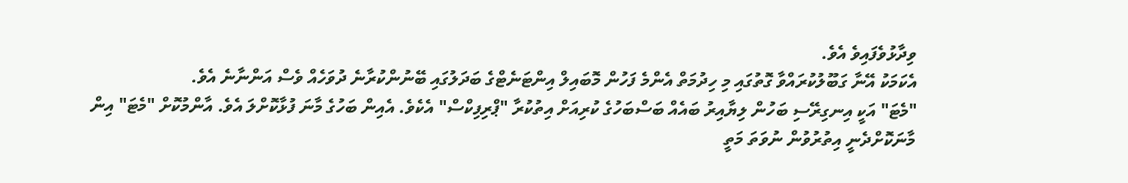ވިދާޅުވެފައިވެ އެވެ.
އެކަމަކު އޭނާ ގަބޫލުކުރައްވާ ގޮތުގައި މި ހިދުމަތް އެންމެ ފަހުން މޮބައިލް އިންޓަނެޓްގެ ބަދަލުގައި ބޭނުންކުރާނެ ދުވަހެއް ވެސް އަންނާނެ އެވެ.
"މެޓަ" އަކީ އިނގިރޭސި ބަހުން ލިޔާއިރު ބައެއް ބަސްބަހުގެ ކުރިއަށް އިތުކުރާ "ޕްރިފިކްސް" އެކެވެ. އެއިން ބަހުގެ މާނަ ފުޅާކޮށްލަ އެވެ. އާންމުކޮށް "މެޓަ" އިން މާނަކޮށްދެނީ އިތުރުވުން ނުވަތަ މަތީ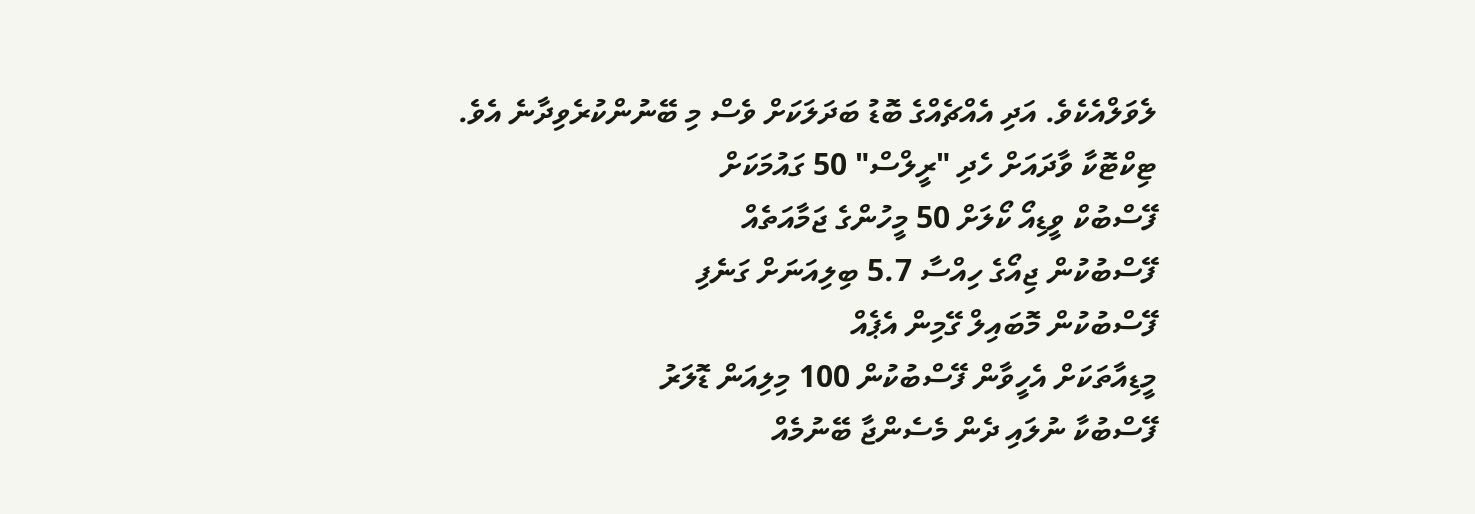ލެވަލްއެކެވެ. އަދި އެއްޗެއްގެ ބޮޑު ބަދަލަކަށް ވެސް މި ބޭނުންކުރެވިދާނެ އެވެ.
ޓިކްޓޮކާ ވާދައަށް ހެދި "ރީލްސް" 50 ގައުމަކަށް
ފޭސްބުކް ވީޑިއޯ ކޯލަށް 50 މީހުންގެ ޖަމާއަތެއް
ފޭސްބުކުން ޖިއޯގެ ހިއްސާ 5.7 ބިލިއަނަށް ގަނެފި
ފޭސްބުކުން މޮބައިލް ގޭމިން އެޕެއް
މީޑިއާތަކަށް އެހީވާން ފޭސްބުކުން 100 މިލިއަން ޑޮލަރު
ފޭސްބުކާ ނުލައި ދެން މެސެންޖާ ބޭނުމެއް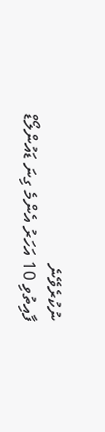ނުކުރެވޭނެ
ފާއިތުވި 10 އަހަރު އެންމެ ގިނަ ޑައުންލޯޑް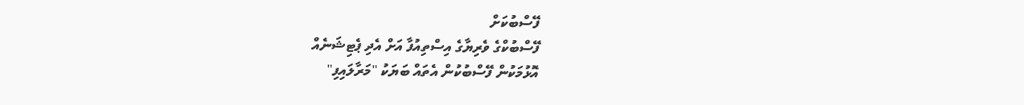ފޭސްބުކަށް
ފޭސްބުކްގެ ވެރިޔާގެ އިސްތިއުފާ އަށް އެދި ޕެޓިޝަނެއް
އޮޅުމަކުން ފޭސްބުކުން އެތައް ބަޔަކު "މަރާލައިފި"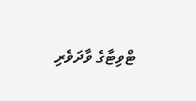ޓްވިޓާގެ ވާދަވެރި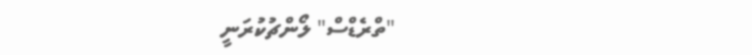"ތްރެޑްސް" ލޯންޗުކުރަނީ